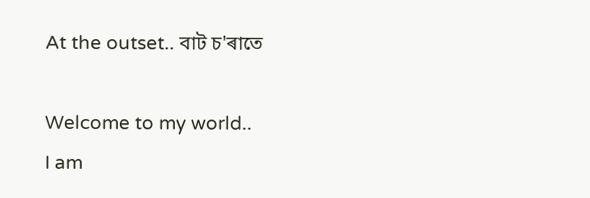At the outset.. বাট চ'ৰাতে

Welcome to my world..
I am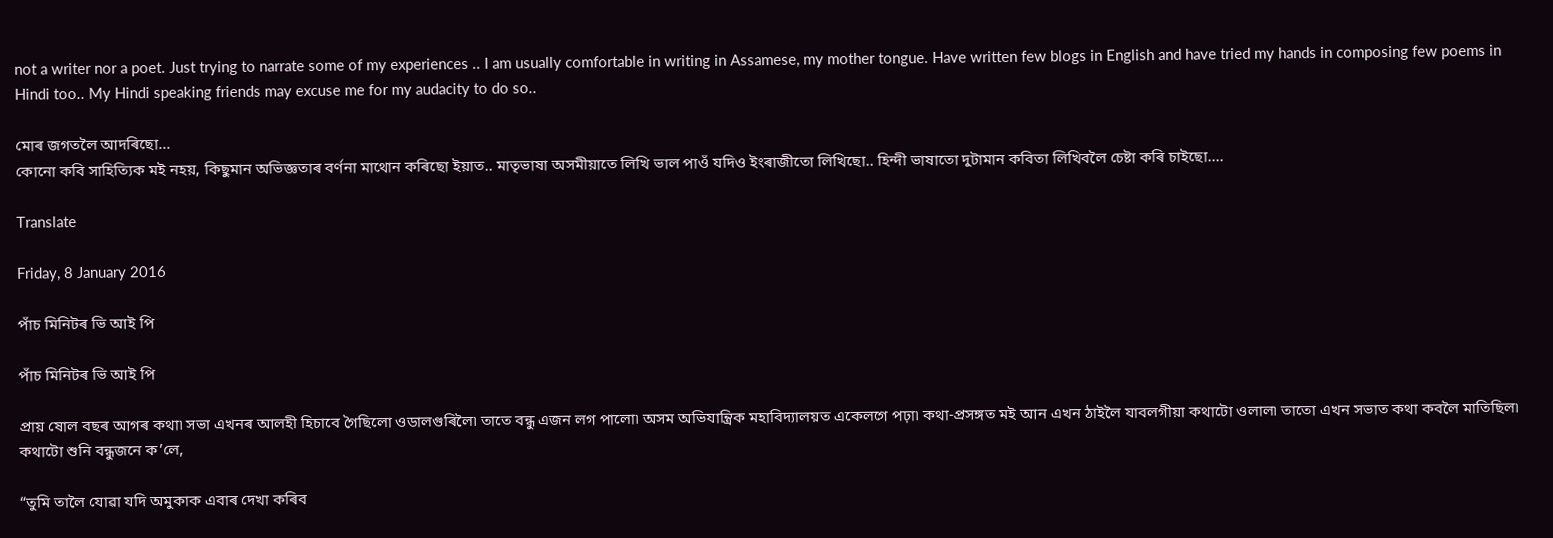not a writer nor a poet. Just trying to narrate some of my experiences .. I am usually comfortable in writing in Assamese, my mother tongue. Have written few blogs in English and have tried my hands in composing few poems in Hindi too.. My Hindi speaking friends may excuse me for my audacity to do so..

মোৰ জগতলৈ আদৰিছো...
কোনো কবি সাহিত্যিক মই নহয়, কিছুমান অভিজ্ঞতাৰ বৰ্ণনা মাথোন কৰিছো ইয়াত.. মাতৃভাষা অসমীয়াতে লিখি ভাল পাওঁ যদিও ইংৰাজীতো লিখিছো.. হিন্দী ভাষাতো দুটামান কবিতা লিখিবলৈ চেষ্টা কৰি চাইছো....

Translate

Friday, 8 January 2016

পাঁচ মিনিটৰ ভি আই পি

পাঁচ মিনিটৰ ভি আই পি

প্ৰায় ষোল বছৰ আগৰ কথা৷ সভা এখনৰ আলহী হিচাবে গৈছিলো ওডালগুৰিলৈ৷ তাতে বন্ধু এজন লগ পালো৷ অসম অভিযান্ত্ৰিক মহাবিদ্যালয়ত একেলগে পঢ়া৷ কথা-প্ৰসঙ্গত মই আন এখন ঠাইলৈ যাবলগীয়া কথাটো ওলাল৷ তাতো এখন সভাত কথা কবলৈ মাতিছিল৷ কথাটো শুনি বন্ধুজনে ক’লে,

“তুমি তালৈ যোৱা যদি অমুকাক এবাৰ দেখা কৰিব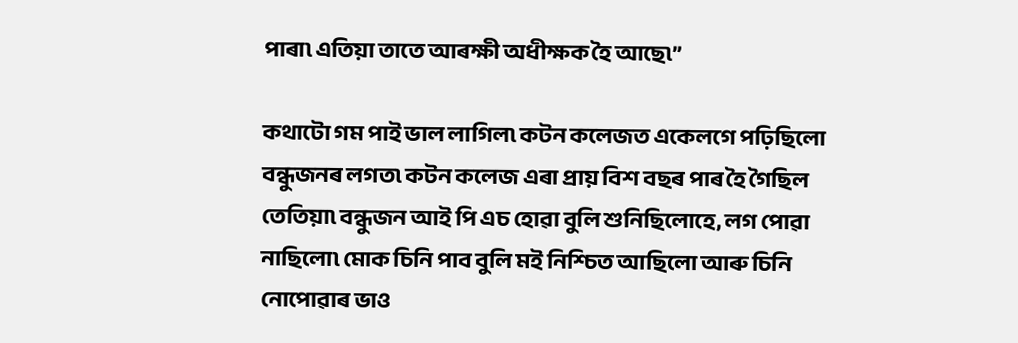পাৰা৷ এতিয়া তাতে আৰক্ষী অধীক্ষক হৈ আছে৷”

কথাটো গম পাই ভাল লাগিল৷ কটন কলেজত একেলগে পঢ়িছিলো বন্ধুজনৰ লগত৷ কটন কলেজ এৰা প্ৰায় বিশ বছৰ পাৰ হৈ গৈছিল তেতিয়া৷ বন্ধুজন আই পি এচ হোৱা বুলি শুনিছিলোহে, লগ পোৱা নাছিলো৷ মোক চিনি পাব বুলি মই নিশ্চিত আছিলো আৰু চিনি নোপোৱাৰ ভাও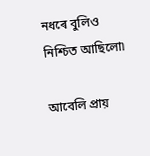নধৰে বুলিও নিশ্চিত আছিলো৷

আবেলি প্ৰায়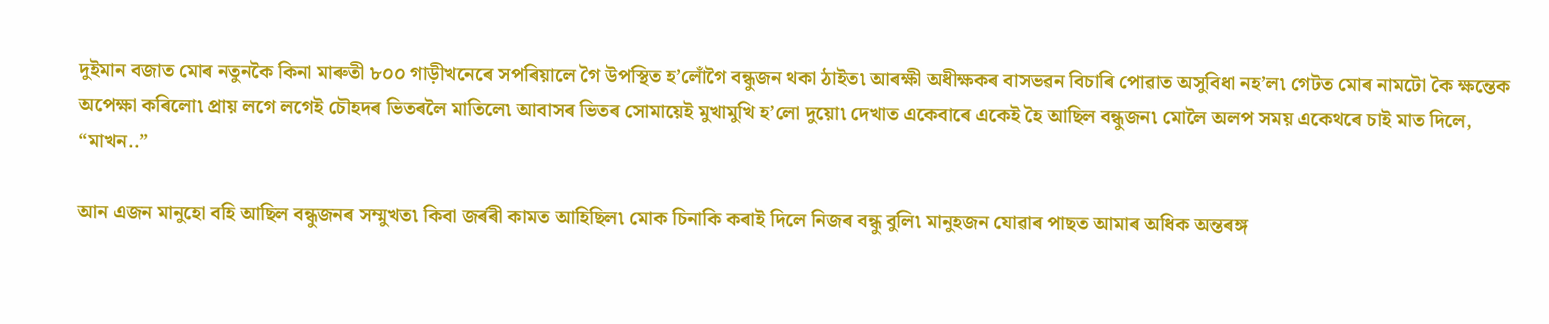দুইমান বজাত মোৰ নতুনকৈ কিনা মাৰুতী ৮০০ গাড়ীখনেৰে সপৰিয়ালে গৈ উপস্থিত হ’লোঁগৈ বন্ধুজন থকা ঠাইত৷ আৰক্ষী অধীক্ষকৰ বাসভৱন বিচাৰি পোৱাত অসুবিধা নহ’ল৷ গেটত মোৰ নামটো কৈ ক্ষন্তেক অপেক্ষা কৰিলো৷ প্ৰায় লগে লগেই চৌহদৰ ভিতৰলৈ মাতিলে৷ আবাসৰ ভিতৰ সোমায়েই মুখামুখি হ’লো দুয়ো৷ দেখাত একেবাৰে একেই হৈ আছিল বন্ধুজন৷ মোলৈ অলপ সময় একেথৰে চাই মাত দিলে,
“মাখন..”

আন এজন মানুহো বহি আছিল বন্ধুজনৰ সম্মুখত৷ কিবা জৰ্ৰৰী কামত আহিছিল৷ মোক চিনাকি কৰাই দিলে নিজৰ বন্ধু বুলি৷ মানুহজন যোৱাৰ পাছত আমাৰ অধিক অন্তৰঙ্গ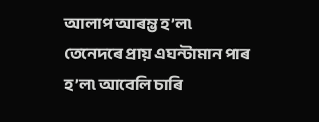আলাপ আৰম্ভ হ’ল৷ তেনেদৰে প্ৰায় এঘন্টামান পাৰ হ’ল৷ আবেলি চাৰি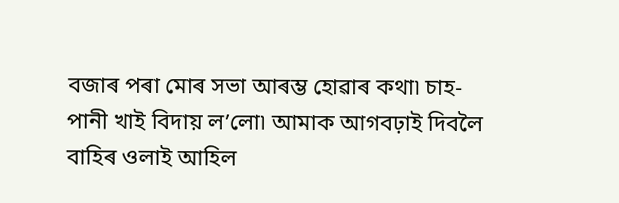বজাৰ পৰা মোৰ সভা আৰম্ভ হোৱাৰ কথা৷ চাহ-পানী খাই বিদায় ল’লো৷ আমাক আগবঢ়াই দিবলৈ বাহিৰ ওলাই আহিল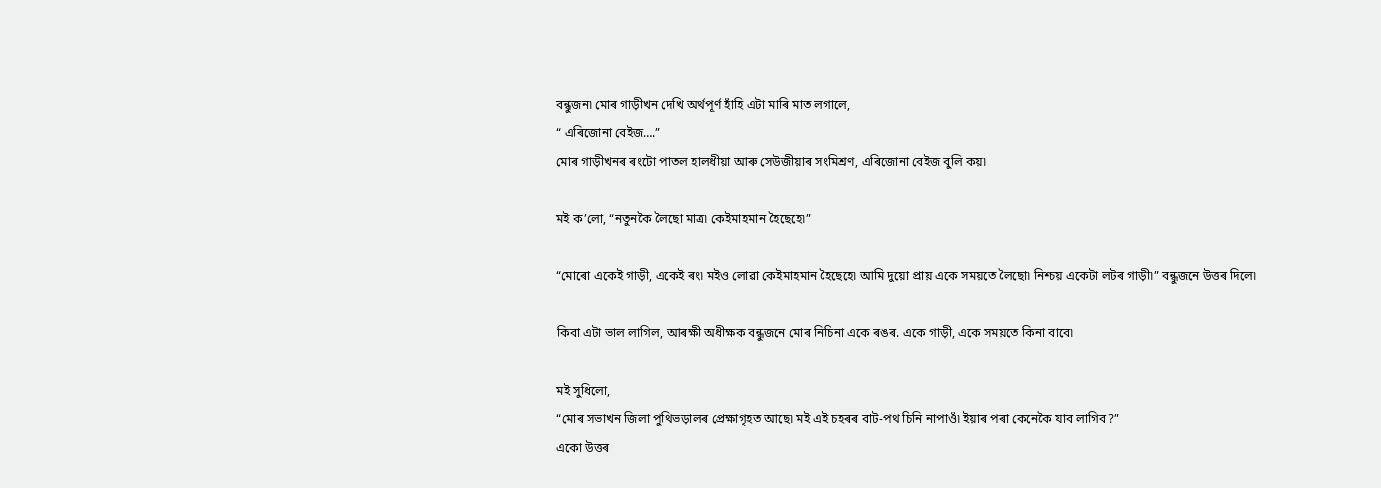বন্ধুজন৷ মোৰ গাড়ীখন দেখি অৰ্থপূৰ্ণ হাঁহি এটা মাৰি মাত লগালে,
“ এৰিজোনা বেইজ….”
মোৰ গাড়ীখনৰ ৰংটো পাতল হালধীয়া আৰু সেউজীয়াৰ সংমিশ্ৰণ, এৰিজোনা বেইজ বুলি কয়৷

মই ক’লো, “নতুনকৈ লৈছো মাত্ৰ৷ কেইমাহমান হৈছেহে৷”

“মোৰো একেই গাড়ী, একেই ৰং৷ মইও লোৱা কেইমাহমান হৈছেহে৷ আমি দুয়ো প্ৰায় একে সময়তে লৈছো৷ নিশ্চয় একেটা লটৰ গাড়ী৷” বন্ধুজনে উত্তৰ দিলে৷

কিবা এটা ভাল লাগিল, আৰক্ষী অধীক্ষক বন্ধুজনে মোৰ নিচিনা একে ৰঙৰ. একে গাড়ী, একে সময়তে কিনা বাবে৷

মই সুধিলো,
“মোৰ সভাখন জিলা পুথিভড়ালৰ প্ৰেক্ষাগৃহত আছে৷ মই এই চহৰৰ বাট-পথ চিনি নাপাওঁ৷ ইয়াৰ পৰা কেনেকৈ যাব লাগিব?”
একো উত্তৰ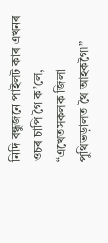নিদি বন্ধুজনে পাইলট কাৰ এখনৰ ওচৰ চাপি গৈ ক’লে,
“এখেতসকলক জিলা পুথিভড়ালত থৈ আহকগৈ৷”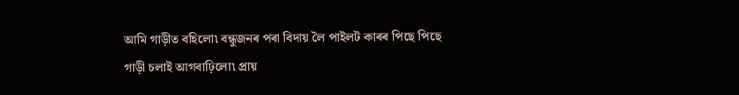আমি গাড়ীত বহিলো৷ বন্ধুজনৰ পৰা বিদায় লৈ পাইলট কাৰৰ পিছে পিছে গাড়ী চলাই আগবাঢ়িলো৷ প্ৰায়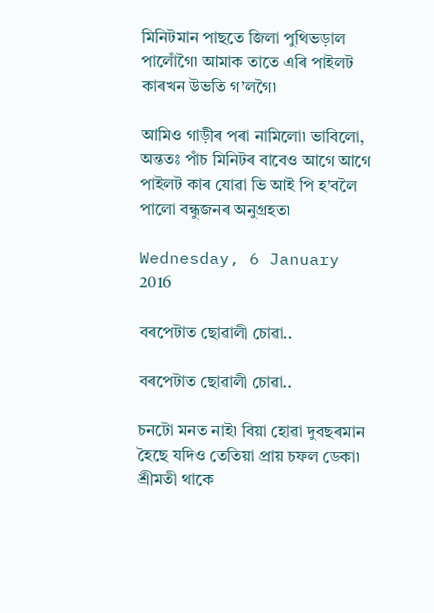মিনিটমান পাছতে জিলা পুথিভড়াল পালোঁগৈ৷ আমাক তাতে এৰি পাইলট কাৰখন উভতি গ’লগৈ৷

আমিও গাড়ীৰ পৰা নামিলো৷ ভাবিলো, অন্ততঃ পাঁচ মিনিটৰ বাবেও আগে আগে পাইলট কাৰ যোৱা ভি আই পি হ'বলৈ পালো বন্ধুজনৰ অনুগ্ৰহত৷

Wednesday, 6 January 2016

বৰপেটাত ছোৱালী চোৱা..

বৰপেটাত ছোৱালী চোৱা..

চনটো মনত নাই৷ বিয়া হোৱা দুবছৰমান হৈছে যদিও তেতিয়া প্ৰায় চফল ডেকা৷ শ্ৰীমতী থাকে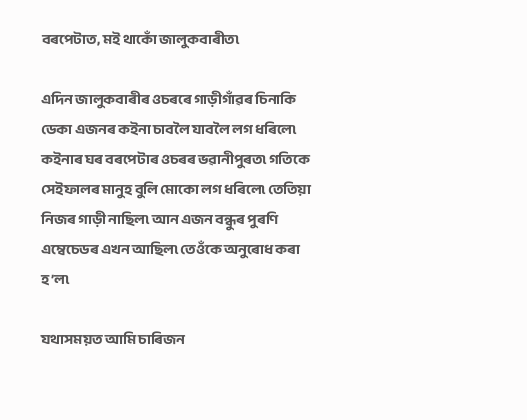বৰপেটাত, মই থাকোঁ জালুকবাৰীত৷

এদিন জালুকবাৰীৰ ওচৰৰে গাড়ীগাঁৱৰ চিনাকি ডেকা এজনৰ কইনা চাবলৈ যাবলৈ লগ ধৰিলে৷ কইনাৰ ঘৰ বৰপেটাৰ ওচৰৰ ভৱানীপুৰত৷ গতিকে সেইফালৰ মানুহ বুলি মোকো লগ ধৰিলে৷ তেতিয়া নিজৰ গাড়ী নাছিল৷ আন এজন বন্ধুৰ পুৰণি এম্বেচেডৰ এখন আছিল৷ তেওঁকে অনুৰোধ কৰা হ’ল৷

যথাসময়ত আমি চাৰিজন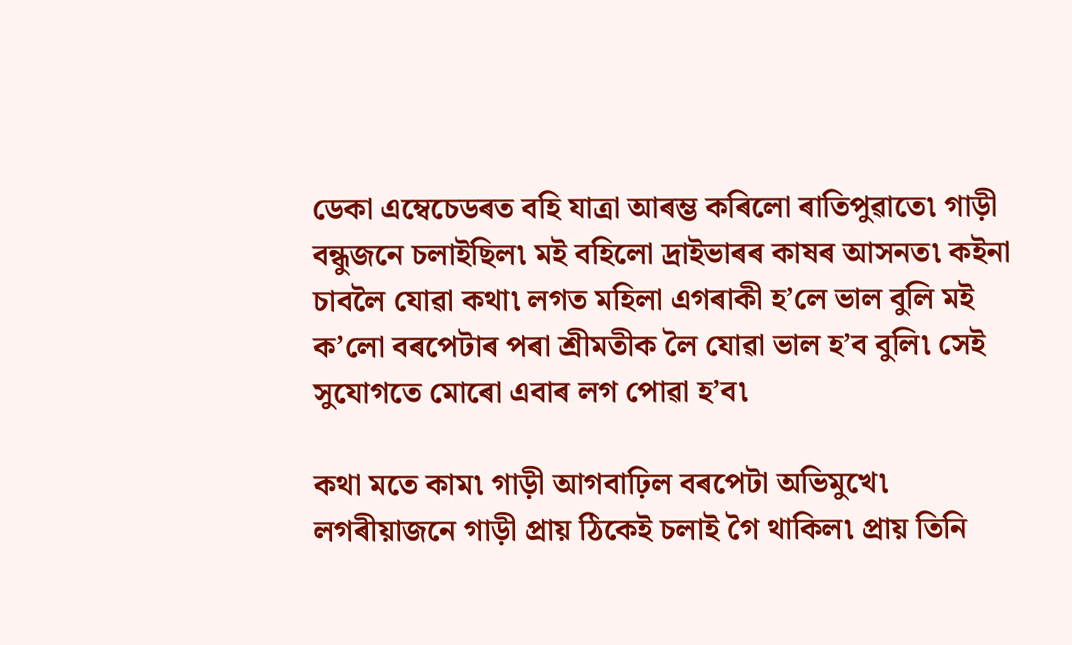ডেকা এম্বেচেডৰত বহি যাত্ৰা আৰম্ভ কৰিলো ৰাতিপুৱাতে৷ গাড়ী বন্ধুজনে চলাইছিল৷ মই বহিলো দ্ৰাইভাৰৰ কাষৰ আসনত৷ কইনা চাবলৈ যোৱা কথা৷ লগত মহিলা এগৰাকী হ’লে ভাল বুলি মই ক’লো বৰপেটাৰ পৰা শ্ৰীমতীক লৈ যোৱা ভাল হ’ব বুলি৷ সেই সুযোগতে মোৰো এবাৰ লগ পোৱা হ’ব৷

কথা মতে কাম৷ গাড়ী আগবাঢ়িল বৰপেটা অভিমুখে৷ লগৰীয়াজনে গাড়ী প্ৰায় ঠিকেই চলাই গৈ থাকিল৷ প্ৰায় তিনি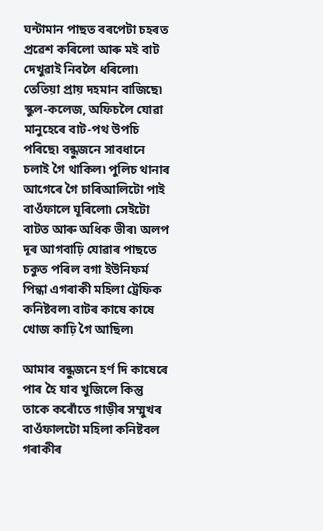ঘন্টামান পাছত বৰপেটা চহৰত প্ৰৱেশ কৰিলো আৰু মই বাট দেখুৱাই নিবলৈ ধৰিলো৷ তেতিয়া প্ৰায় দহমান বাজিছে৷ স্কুল-কলেজ, অফিচলৈ যোৱা মানুহেৰে বাট-পথ উপচি পৰিছে৷ বন্ধুজনে সাবধানে চলাই গৈ থাকিল৷ পুলিচ থানাৰ আগেৰে গৈ চাৰিআলিটো পাই বাওঁফালে ঘূৰিলো৷ সেইটো বাটত আৰু অধিক ভীৰ৷ অলপ দূৰ আগবাঢ়ি যোৱাৰ পাছতে চকুত পৰিল বগা ইউনিফৰ্ম পিন্ধা এগৰাকী মহিলা ট্ৰেফিক কনিষ্টবল৷ বাটৰ কাষে কাষে খোজ কাঢ়ি গৈ আছিল৷

আমাৰ বন্ধুজনে হৰ্ণ দি কাষেৰে পাৰ হৈ যাব খুজিলে কিন্তু তাকে কৰোঁতে গাড়ীৰ সম্মুখৰ বাওঁফালটো মহিলা কনিষ্টবল গৰাকীৰ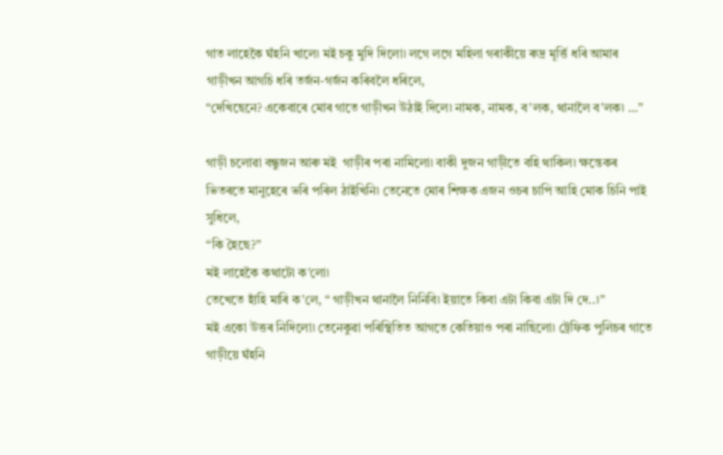গাত লাহেকৈ ঘঁহনি খালে৷ মই চকু মুদি দিলো৷ লগে লগে মহিলা গৰাকীয়ে ৰুদ্ৰ মূৰ্ত্তি ধৰি আমাৰ গাড়ীখন আগচি ধৰি তৰ্জন-গৰ্জন কৰিবলৈ ধৰিলে,
“দেখিছেনে? একেবাৰে মোৰ গাতে গাড়ীখন উঠাই দিলে৷ নামক, নামক, ব’লক, থানালৈ ব’লক৷ …”

গাড়ী চলোৱা বন্ধুজন আৰু মই  গাড়ীৰ পৰা নামিলো৷ বাকী দুজন গাড়ীতে বহি থাকিল৷ ক্ষন্তেকৰ ভিতৰতে মানুহেৰে ভৰি পৰিল ঠাইখিনি৷ তেনেতে মোৰ শিক্ষক এজন ওচৰ চাপি আহি মোক চিনি পাই সুধিলে,
“কি হৈছে?”
মই লাহেকৈ কথাটো ক’লো৷
তেখেতে হাঁহি মাৰি ক’লে, “ গাড়ীখন থানালৈ নিনিবি৷ ইয়াতে কিবা এটা কিবা এটা দি দে..৷”
মই একো উত্তৰ নিদিলো৷ তেনেকুৱা পৰিস্থিতিত আগতে কেতিয়াও পৰা নাছিলো৷ ট্ৰেফিক পুলিচৰ গাতে গাড়ীয়ে ঘঁহনি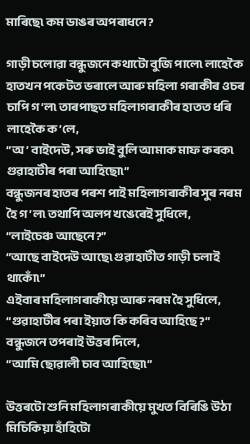মাৰিছে৷ কম ডাঙৰ অপৰাধনে?

গাড়ী চলোৱা বন্ধুজনে কথাটো বুজি পালে৷ লাহেকৈ হাতখন পকেটত ভৰালে আৰু মহিলা গৰাকীৰ ওচৰ চাপি গ’ল৷ তাৰপাছত মহিলাগৰাকীৰ হাতত ধৰি লাহেকৈ ক’লে,
“অ’ বাইদেউ, সৰু ভাই বুলি আমাক মাফ কৰক৷ গুৱাহাটীৰ পৰা আহিছো৷”
বন্ধুজনৰ হাতৰ পৰশ পাই মহিলাগৰাকীৰ সুৰ নৰম হৈ গ’ল৷ তথাপি অলপ খঙেৰেই সুধিলে,
“লাইচেঞ্চ আছেনে?”
“আছে বাইদেউ আছে৷ গুৱাহাটীত গাড়ী চলাই থাকোঁ৷”
এইবাৰ মহিলাগৰাকীয়ে আৰু নৰম হৈ সুধিলে,
“গুৱাহাটীৰ পৰা ইয়াত কি কৰিব আহিছে?”
বন্ধুজনে তপৰাই উত্তৰ দিলে,
“আমি ছোৱালী চাব আহিছো৷”

উত্তৰটো শুনি মহিলাগৰাকীয়ে মুখত বিৰিঙি উঠা মিচিকিয়া হাঁহিটো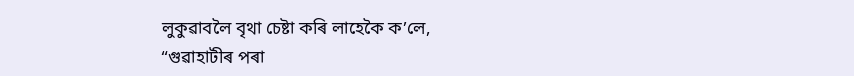লুকুৱাবলৈ বৃথা চেষ্টা কৰি লাহেকৈ ক’লে,
“গুৱাহাটীৰ পৰা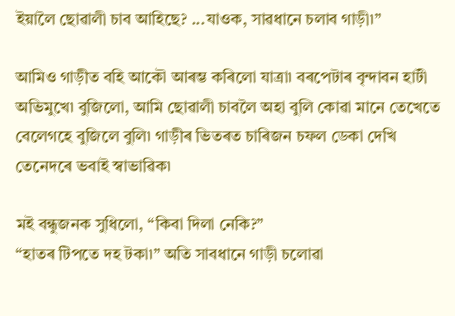ইয়ালৈ ছোৱালী চাব আহিছে? ...যাওক, সাৱধানে চলাব গাড়ী৷”

আমিও গাড়ীত বহি আকৌ আৰম্ভ কৰিলো যাত্ৰা৷ বৰপেটাৰ বৃন্দাবন হাটী অভিমুখে৷ বুজিলো, আমি ছোৱালী চাবলৈ অহা বুলি কোৱা মানে তেখেতে বেলেগহে বুজিলে বুলি৷ গাড়ীৰ ভিতৰত চাৰিজন চফল ডেকা দেখি তেনেদৰে ভবাই স্বাভাৱিক৷

মই বন্ধুজনক সুধিলো, “কিবা দিলা নেকি?”
“হাতৰ টিপতে দহ টকা৷” অতি সাবধানে গাড়ী চলোৱা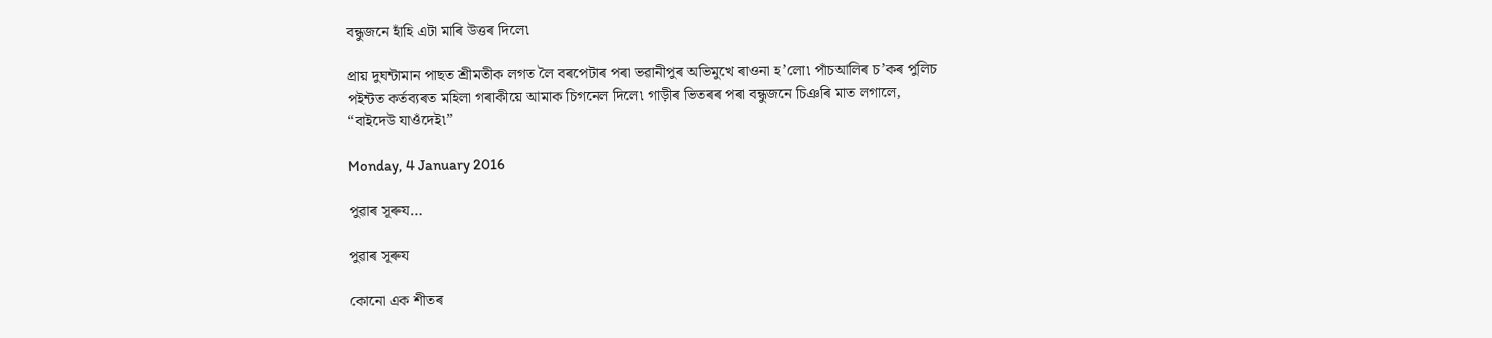বন্ধুজনে হাঁহি এটা মাৰি উত্তৰ দিলে৷

প্ৰায় দুঘন্টামান পাছত শ্ৰীমতীক লগত লৈ বৰপেটাৰ পৰা ভৱানীপুৰ অভিমুখে ৰাওনা হ’লো৷ পাঁচআলিৰ চ’কৰ পুলিচ পইন্টত কৰ্তব্যৰত মহিলা গৰাকীয়ে আমাক চিগনেল দিলে৷ গাড়ীৰ ভিতৰৰ পৰা বন্ধুজনে চিঞৰি মাত লগালে,
“বাইদেউ যাওঁদেই৷”

Monday, 4 January 2016

পুৱাৰ সূৰুয…

পুৱাৰ সূৰুয

কোনো এক শীতৰ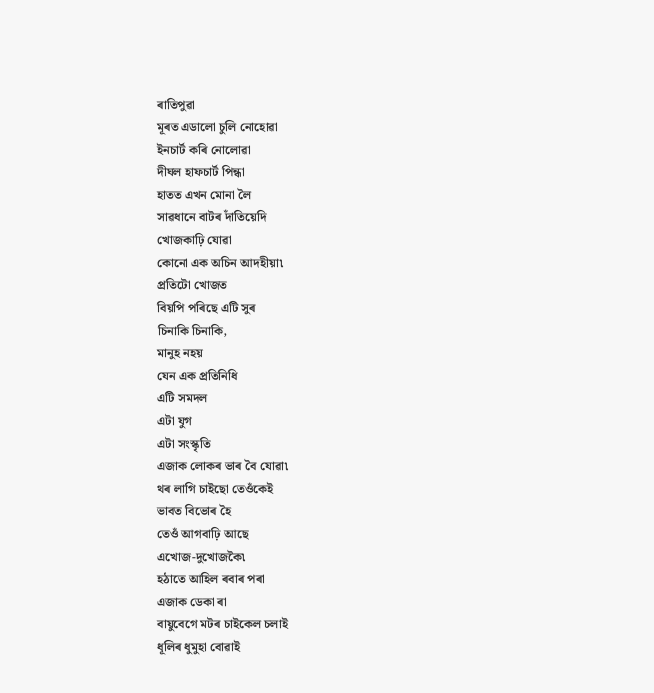ৰাতিপুৱা
মূৰত এডালো চুলি নোহোৱা
ইনচাৰ্ট কৰি নোলোৱা
দীঘল হাফচাৰ্ট পিন্ধা
হাতত এখন মোনা লৈ
সাৱধানে বাটৰ দাঁতিয়েদি
খোজকাঢ়ি যোৱা
কোনো এক অচিন আদহীয়া৷
প্ৰতিটো খোজত
বিয়পি পৰিছে এটি সুৰ
চিনাকি চিনাকি,
মানুহ নহয়
যেন এক প্ৰতিনিধি
এটি সমদল
এটা যুগ
এটা সংস্কৃতি
এজাক লোকৰ ভাৰ বৈ যোৱা৷
থৰ লাগি চাইছো তেওঁকেই
ভাবত বিভোৰ হৈ
তেওঁ আগবাঢ়ি আছে
এখোজ-দুখোজকৈ৷
হঠাতে আহিল ৰবাৰ পৰা
এজাক ডেকা ৰা
বায়ুবেগে মটৰ চাইকেল চলাই
ধূলিৰ ধুমুহা বোৱাই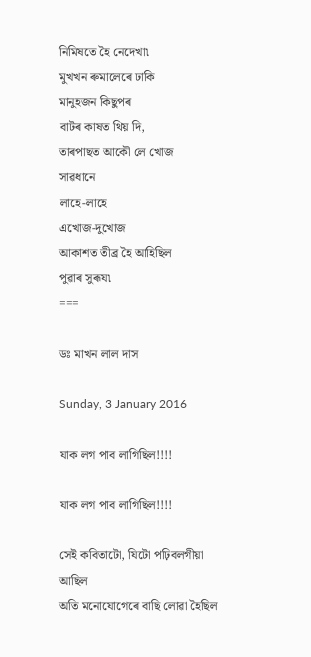নিমিষতে হৈ নেদেখা৷
মুখখন ৰুমালেৰে ঢাকি
মানুহজন কিছুপৰ
বাটৰ কাষত থিয় দি,
তাৰপাছত আকৌ লে খোজ
সাৱধানে
লাহে-লাহে
এখোজ-দুখোজ
আকাশত তীব্ৰ হৈ আহিছিল
পুৱাৰ সুৰূয৷
===

ডঃ মাখন লাল দাস

Sunday, 3 January 2016

যাক লগ পাব লাগিছিল!!!!

যাক লগ পাব লাগিছিল!!!!

সেই কবিতাটো, যিটো পঢ়িবলগীয়া আছিল
অতি মনোযোগেৰে বাছি লোৱা হৈছিল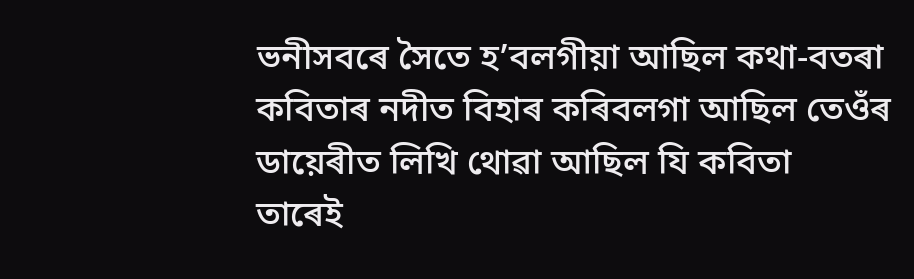ভনীসবৰে সৈতে হ’বলগীয়া আছিল কথা-বতৰা
কবিতাৰ নদীত বিহাৰ কৰিবলগা আছিল তেওঁৰ
ডায়েৰীত লিখি থোৱা আছিল যি কবিতা
তাৰেই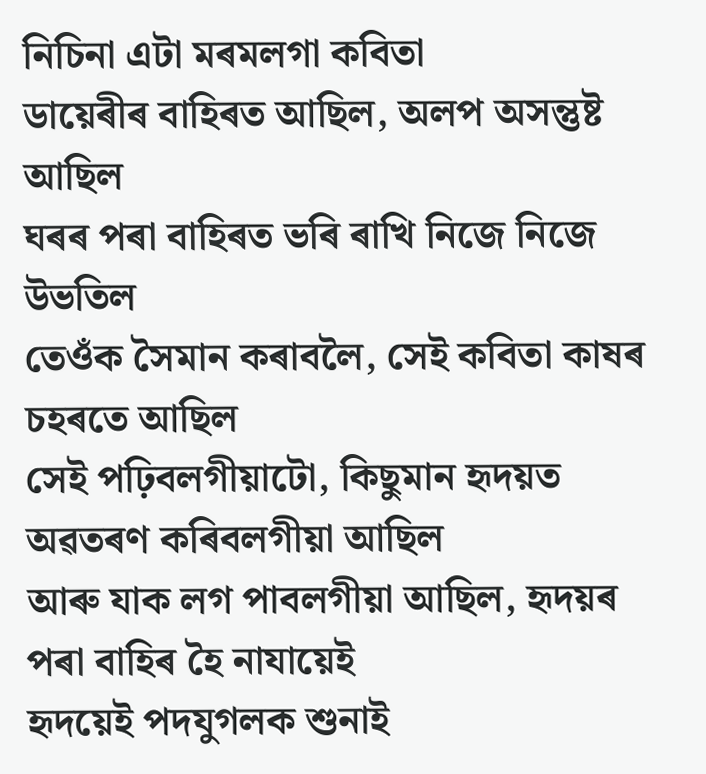নিচিনা এটা মৰমলগা কবিতা
ডায়েৰীৰ বাহিৰত আছিল, অলপ অসন্তুষ্ট আছিল
ঘৰৰ পৰা বাহিৰত ভৰি ৰাখি নিজে নিজে উভতিল
তেওঁক সৈমান কৰাবলৈ, সেই কবিতা কাষৰ চহৰতে আছিল
সেই পঢ়িবলগীয়াটো, কিছুমান হৃদয়ত অৱতৰণ কৰিবলগীয়া আছিল
আৰু যাক লগ পাবলগীয়া আছিল, হৃদয়ৰ পৰা বাহিৰ হৈ নাযায়েই
হৃদয়েই পদযুগলক শুনাই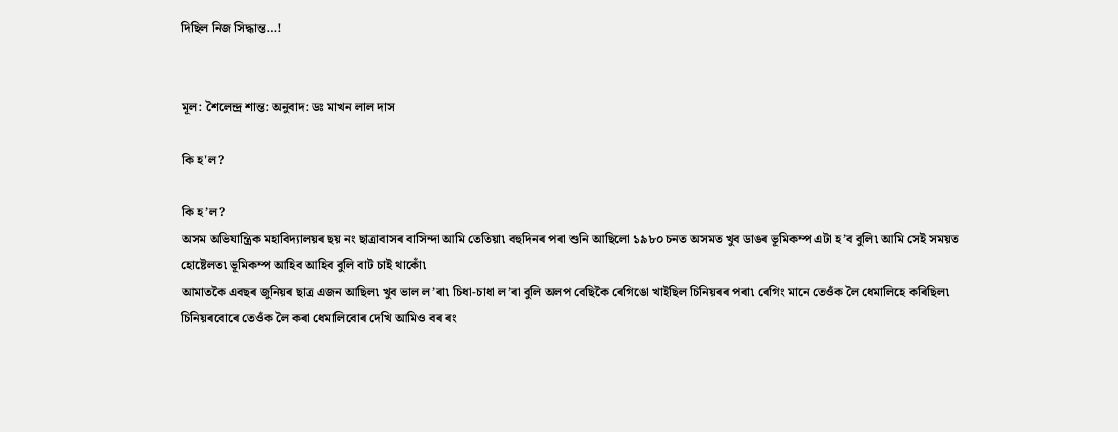দিছিল নিজ সিদ্ধান্ত…!


মূল: শৈলেন্দ্ৰ শান্ত: অনুবাদ: ডঃ মাখন লাল দাস

কি হ'ল?

কি হ’ল?
অসম অভিযান্ত্ৰিক মহাবিদ্যালয়ৰ ছয় নং ছাত্ৰাবাসৰ বাসিন্দা আমি তেতিয়া৷ বহুদিনৰ পৰা শুনি আছিলো ১৯৮০ চনত অসমত খুব ডাঙৰ ভূমিকম্প এটা হ’ব বুলি৷ আমি সেই সময়ত হোষ্টেলত৷ ভূমিকম্প আহিব আহিব বুলি বাট চাই থাকোঁ৷
আমাতকৈ এবছৰ জুনিয়ৰ ছাত্ৰ এজন আছিল৷ খুব ভাল ল’ৰা৷ চিধা-চাধা ল’ৰা বুলি অলপ বেছিকৈ ৰেগিঙো খাইছিল চিনিয়ৰৰ পৰা৷ ৰেগিং মানে তেওঁক লৈ ধেমালিহে কৰিছিল৷ চিনিয়ৰবোৰে তেওঁক লৈ কৰা ধেমালিবোৰ দেখি আমিও বৰ ৰং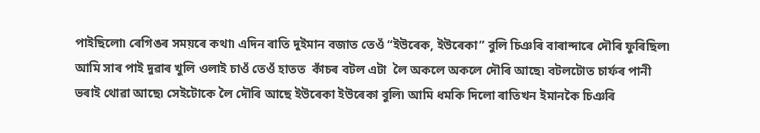পাইছিলো৷ ৰেগিঙৰ সময়ৰে কথা৷ এদিন ৰাতি দুইমান বজাত তেওঁ “ইউৰেক, ইউৰেকা” বুলি চিঞৰি বাৰান্দাৰে দৌৰি ফুৰিছিল৷ আমি সাৰ পাই দুৱাৰ খুলি ওলাই চাওঁ তেওঁ হাতত  কাঁচৰ বটল এটা  লৈ অকলে অকলে দৌৰি আছে৷ বটলটোত চাৰ্ফৰ পানী ভৰাই থোৱা আছে৷ সেইটোকে লৈ দৌৰি আছে ইউৰেকা ইউৰেকা বুলি৷ আমি ধমকি দিলো ৰাতিখন ইমানকৈ চিঞৰি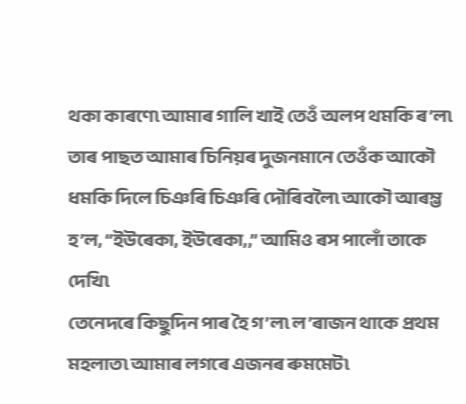থকা কাৰণে৷ আমাৰ গালি খাই তেওঁ অলপ থমকি ৰ’ল৷ তাৰ পাছত আমাৰ চিনিয়ৰ দুজনমানে তেওঁক আকৌ ধমকি দিলে চিঞৰি চিঞৰি দৌৰিবলৈ৷ আকৌ আৰম্ভ হ’ল, “ইউৰেকা, ইউৰেকা,,” আমিও ৰস পালোঁ তাকে দেখি৷
তেনেদৰে কিছুদিন পাৰ হৈ গ’ল৷ ল’ৰাজন থাকে প্ৰথম মহলাত৷ আমাৰ লগৰে এজনৰ ৰুমমেট৷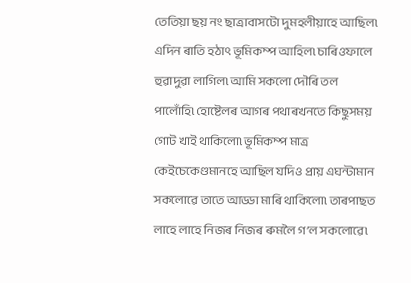তেতিয়া ছয় নং ছাত্ৰাবাসটো দুমহলীয়াহে আছিল৷ এদিন ৰাতি হঠাৎ ভূমিকম্প আহিল৷ চাৰিওফালে হুৱাদুৱা লাগিল৷ আমি সকলো দৌৰি তল পালোঁহি৷ হোষ্টেলৰ আগৰ পথাৰখনতে কিছুসময় গোট খাই থাকিলো৷ ভূমিকম্প মাত্ৰ কেইচেকেণ্ডমানহে আছিল যদিও প্ৰায় এঘন্টামান সকলোৱে তাতে আড্ডা মাৰি থাকিলো৷ তাৰপাছত লাহে লাহে নিজৰ নিজৰ ৰুমলৈ গ’ল সকলোৱে৷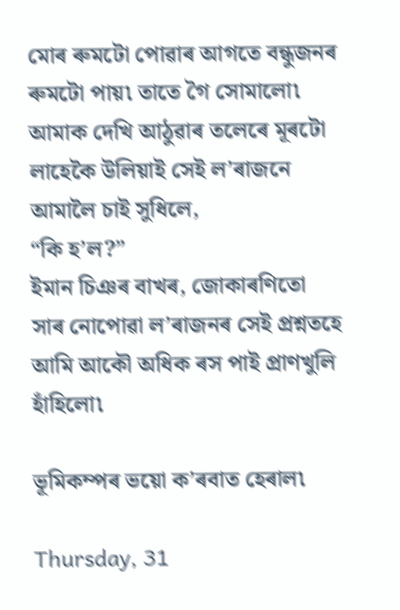মোৰ ৰুমটো পোৱাৰ আগতে বন্ধুজনৰ ৰুমটো পায়৷ তাতে গৈ সোমালো৷ আমাক দেখি আঠুৱাৰ তলেৰে মূৰটো লাহেকৈ উলিয়াই সেই ল’ৰাজনে আমালৈ চাই সুধিলে,
“কি হ’ল?”
ইমান চিঞৰ বাখৰ, জোকাৰণিতো সাৰ নোপোৱা ল’ৰাজনৰ সেই প্ৰশ্নতহে আমি আকৌ অধিক ৰস পাই প্ৰাণখুলি হাঁহিলো৷

ভূমিকম্পৰ ভয়ো ক’ৰবাত হেৰাল৷

Thursday, 31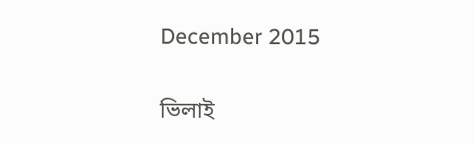December 2015

ভিলাই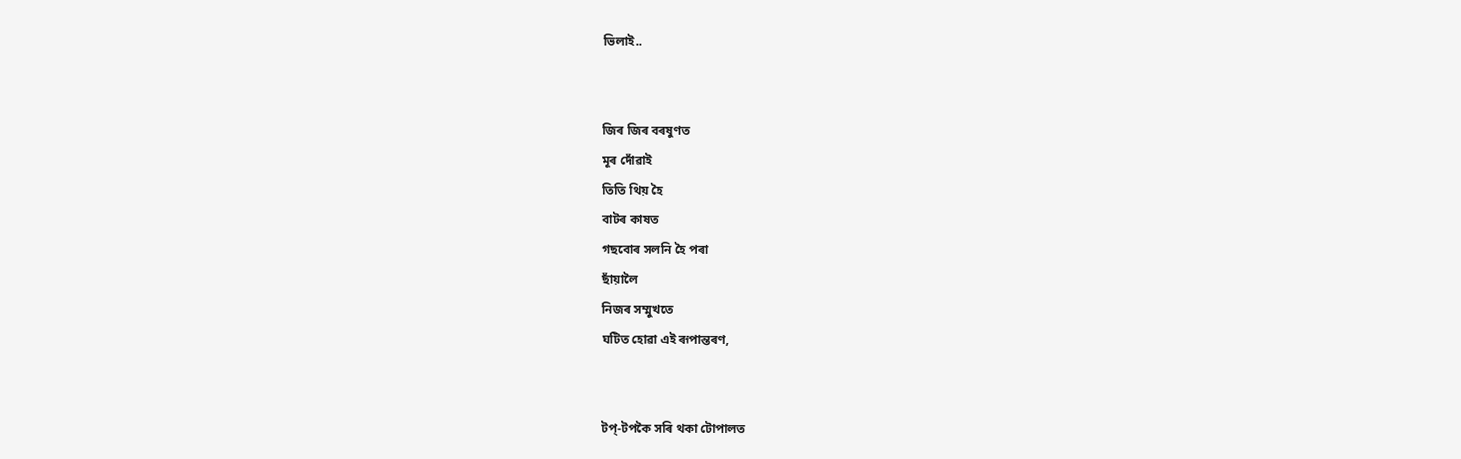ভিলাই..


জিৰ জিৰ বৰষুণত
মূৰ দোঁৱাই
তিতি থিয় হৈ
বাটৰ কাষত
গছবোৰ সলনি হৈ পৰা
ছাঁয়ালৈ
নিজৰ সম্মুখতে
ঘটিত হোৱা এই ৰূপান্তৰণ,


টপ্-টপকৈ সৰি থকা টোপালত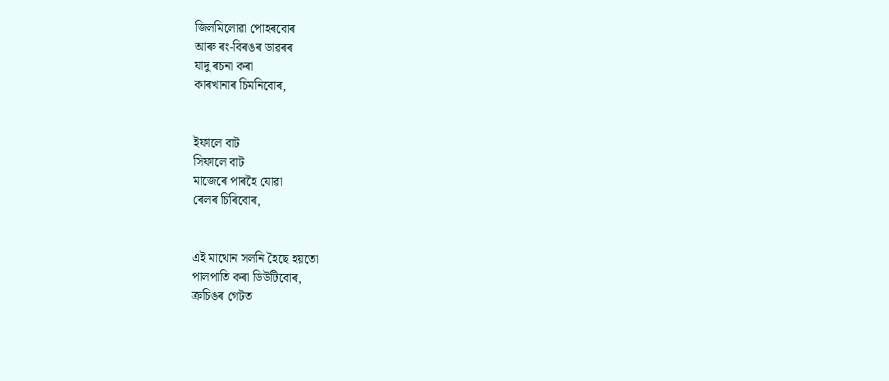জিলমিলোৱা পোহৰবোৰ
আৰু ৰং-বিৰঙৰ ডাৱৰৰ
যাদু ৰচনা কৰা
কাৰখানাৰ চিমনিবোৰ,


ইফালে বাট
সিফালে বাট
মাজেৰে পাৰহৈ যোৱা
ৰেলৰ চিৰিবোৰ,


এই মাথোন সলনি হৈছে হয়তো
পালপাতি কৰা ডিউটিবোৰ,
ক্ৰচিঙৰ গেটত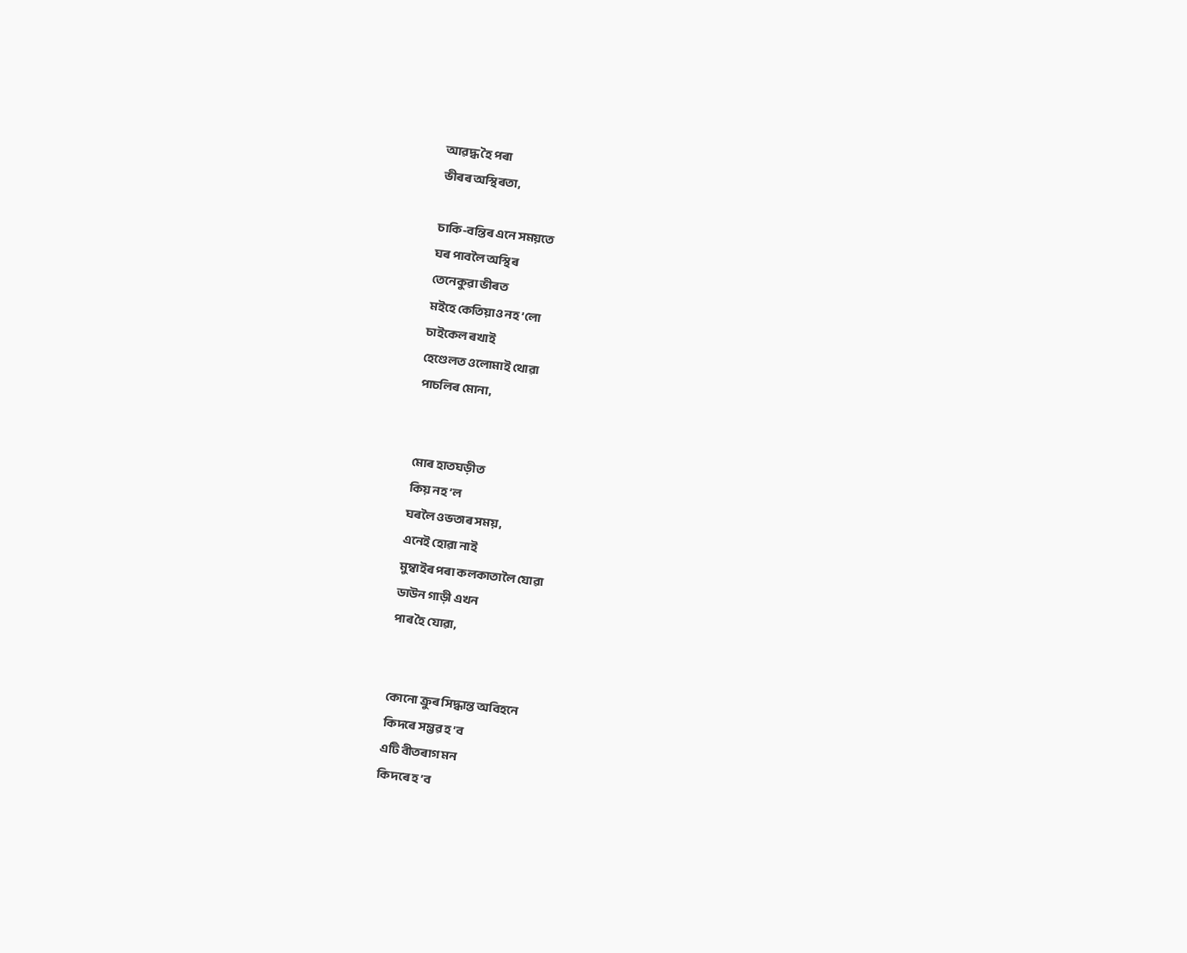আৱদ্ধ হৈ পৰা
ভীৰৰ অস্থিৰতা,

চাকি-বন্তিৰ এনে সময়তে
ঘৰ পাবলৈ অস্থিৰ
তেনেকুৱা ভীৰত
মইহে কেতিয়াও নহ’লো
চাইকেল ৰখাই
হেণ্ডেলত ওলোমাই থোৱা
পাচলিৰ মোনা,


মোৰ হাতঘড়ীত
কিয় নহ’ল
ঘৰলৈ ওভতাৰ সময়,
এনেই হোৱা নাই
মুম্বাইৰ পৰা কলকাতালৈ যোৱা
ডাউন গাড়ী এখন
পাৰ হৈ যোৱা,


কোনো ক্ৰুৰ সিদ্ধান্ত অবিহনে
কিদৰে সম্ভৱ হ’ব
এটি বীতৰাগ মন
কিদৰে হ’ব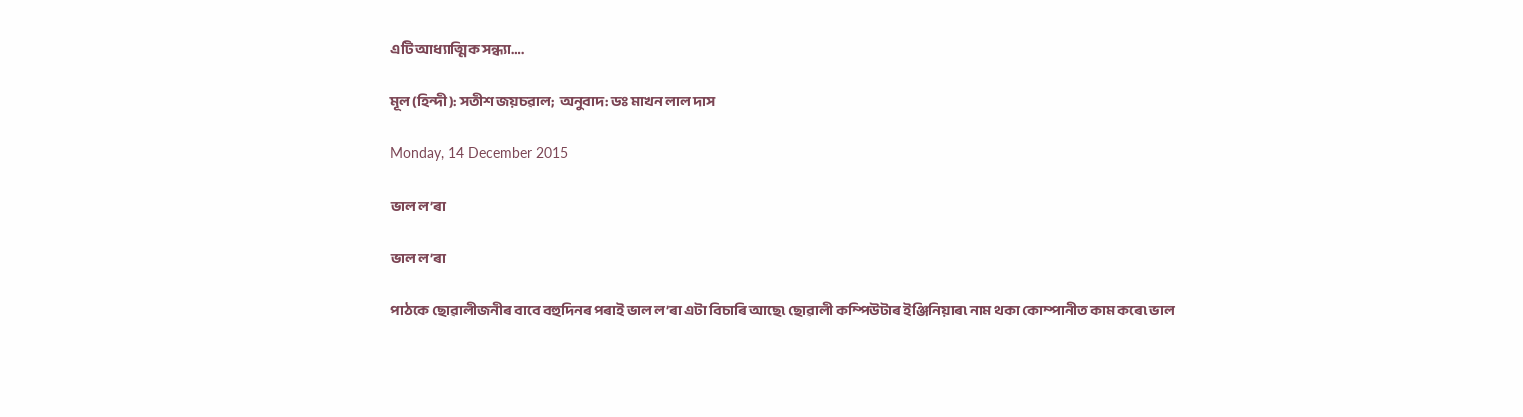এটি আধ্যাত্মিক সন্ধ্যা….

মূল (হিন্দী): সতীশ জয়চৱাল;  অনুবাদ: ডঃ মাখন লাল দাস

Monday, 14 December 2015

ভাল ল’ৰা

ভাল ল’ৰা

পাঠকে ছোৱালীজনীৰ বাবে বহুদিনৰ পৰাই ভাল ল’ৰা এটা বিচাৰি আছে৷ ছোৱালী কম্পিউটাৰ ইঞ্জিনিয়াৰ৷ নাম থকা কোম্পানীত কাম কৰে৷ ভাল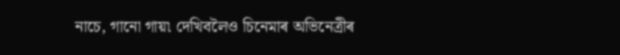নাচে, গানো গায়৷ দেখিবলৈও চিনেমাৰ অভিনেত্ৰীৰ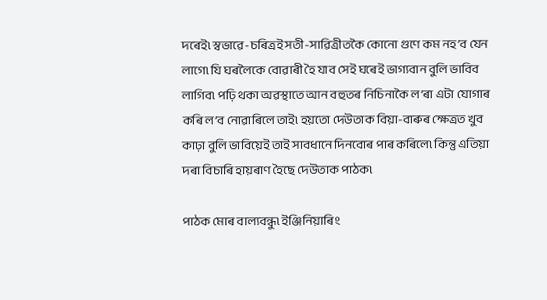দৰেই৷ স্বভাৱে-চৰিত্ৰই সতী-সাৱিত্ৰীতকৈ কোনো গুণে কম নহ’ব যেন লাগে৷ যি ঘৰলৈকে বোৱাৰী হৈ যাব সেই ঘৰেই ভাগ্যবান বুলি ভাবিব লাগিব৷ পঢ়ি থকা অৱস্থাতে আন বহুতৰ নিচিনাকৈ ল’ৰা এটা যোগাৰ কৰি ল’ব নোৱাৰিলে তাই৷ হয়তো দেউতাক বিয়া-বাৰুৰ ক্ষেত্ৰত খুব কাঢ়া বুলি ভাবিয়েই তাই সাবধানে দিনবোৰ পাৰ কৰিলে৷ কিন্তু এতিয়া দৰা বিচাৰি হায়ৰাণ হৈছে দেউতাক পাঠক৷

পাঠক মোৰ বাল্যবন্ধু৷ ইঞ্জিনিয়াৰিং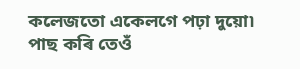কলেজতো একেলগে পঢ়া দুয়ো৷ পাছ কৰি তেওঁ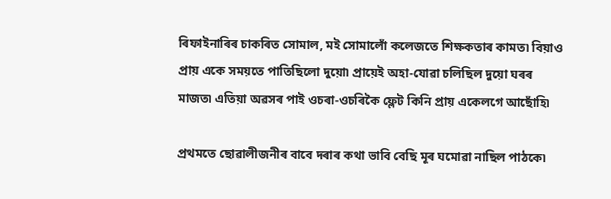ৰিফাইনাৰিৰ চাকৰিত সোমাল, মই সোমালোঁ কলেজতে শিক্ষকতাৰ কামত৷ বিয়াও প্ৰায় একে সময়তে পাতিছিলো দুয়ো৷ প্ৰায়েই অহা-যোৱা চলিছিল দুয়ো ঘৰৰ মাজত৷ এতিয়া অৱসৰ পাই ওচৰা-ওচৰিকৈ ফ্লেট কিনি প্ৰায় একেলগে আছোঁহি৷

প্ৰথমতে ছোৱালীজনীৰ বাবে দৰাৰ কথা ভাবি বেছি মূৰ ঘমোৱা নাছিল পাঠকে৷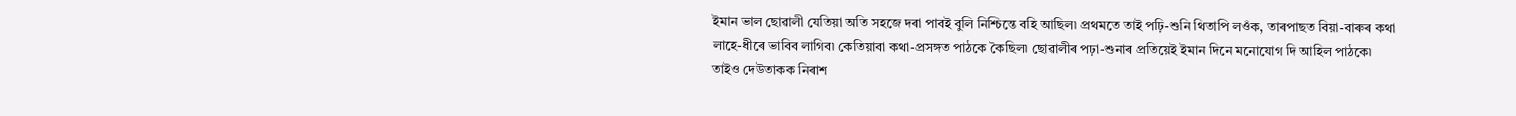ইমান ভাল ছোৱালী যেতিয়া অতি সহজে দৰা পাবই বুলি নিশ্চিন্তে বহি আছিল৷ প্ৰথমতে তাই পঢ়ি-শুনি থিতাপি লওঁক, তাৰপাছত বিয়া-বাৰুৰ কথা লাহে-ধীৰে ভাবিব লাগিব৷ কেতিয়াবা কথা-প্ৰসঙ্গত পাঠকে কৈছিল৷ ছোৱালীৰ পঢ়া-শুনাৰ প্ৰতিয়েই ইমান দিনে মনোযোগ দি আহিল পাঠকে৷ তাইও দেউতাকক নিৰাশ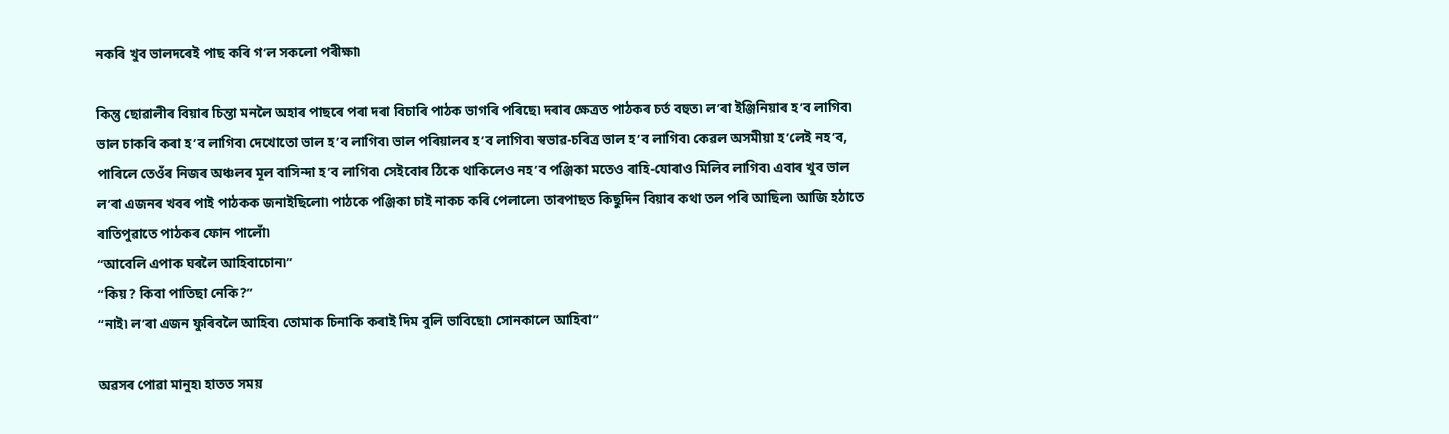নকৰি খুব ভালদৰেই পাছ কৰি গ’ল সকলো পৰীক্ষা৷

কিন্তু ছোৱালীৰ বিয়াৰ চিন্তা মনলৈ অহাৰ পাছৰে পৰা দৰা বিচাৰি পাঠক ভাগৰি পৰিছে৷ দৰাৰ ক্ষেত্ৰত পাঠকৰ চৰ্ত বহুত৷ ল’ৰা ইঞ্জিনিয়াৰ হ’ব লাগিব৷ ভাল চাকৰি কৰা হ’ব লাগিব৷ দেখোতো ভাল হ’ব লাগিব৷ ভাল পৰিয়ালৰ হ’ব লাগিব৷ স্বভাৱ-চৰিত্ৰ ভাল হ’ব লাগিব৷ কেৱল অসমীয়া হ’লেই নহ’ব, পাৰিলে তেওঁৰ নিজৰ অঞ্চলৰ মূল বাসিন্দা হ’ব লাগিব৷ সেইবোৰ ঠিকে থাকিলেও নহ’ব পঞ্জিকা মতেও ৰাহি-যোৰাও মিলিব লাগিব৷ এবাৰ খুব ভাল ল’ৰা এজনৰ খবৰ পাই পাঠকক জনাইছিলো৷ পাঠকে পঞ্জিকা চাই নাকচ কৰি পেলালে৷ তাৰপাছত কিছুদিন বিয়াৰ কথা তল পৰি আছিল৷ আজি হঠাতে ৰাতিপুৱাতে পাঠকৰ ফোন পালোঁ৷
“আবেলি এপাক ঘৰলৈ আহিবাচোন৷”
“কিয়? কিবা পাতিছা নেকি?”
“নাই৷ ল’ৰা এজন ফুৰিবলৈ আহিব৷ তোমাক চিনাকি কৰাই দিম বুলি ভাবিছো৷ সোনকালে আহিবা”

অৱসৰ পোৱা মানুহ৷ হাতত সময়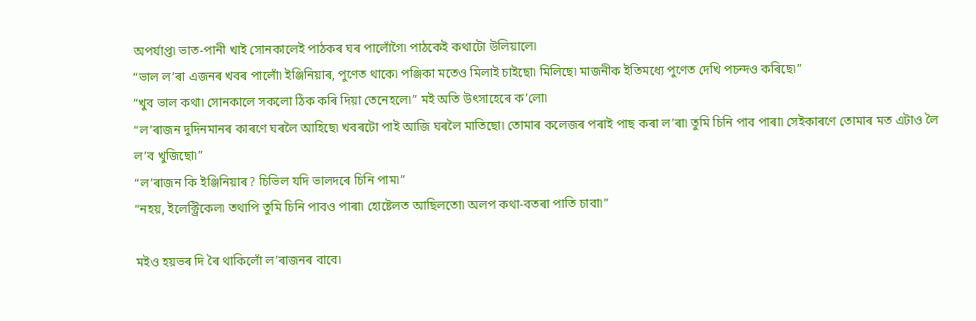অপৰ্যাপ্ত৷ ভাত-পানী খাই সোনকালেই পাঠকৰ ঘৰ পালোঁগৈ৷ পাঠকেই কথাটো উলিয়ালে৷
“ভাল ল’ৰা এজনৰ খবৰ পালোঁ৷ ইঞ্জিনিয়াৰ, পুণেত থাকে৷ পঞ্জিকা মতেও মিলাই চাইছো৷ মিলিছে৷ মাজনীক ইতিমধ্যে পুণেত দেখি পচন্দও কৰিছে৷”
“খুব ভাল কথা৷ সোনকালে সকলো ঠিক কৰি দিয়া তেনেহলে৷” মই অতি উৎসাহেৰে ক’লো৷
“ল’ৰাজন দুদিনমানৰ কাৰণে ঘৰলৈ আহিছে৷ খবৰটো পাই আজি ঘৰলৈ মাতিছো৷ তোমাৰ কলেজৰ পৰাই পাছ কৰা ল’ৰা৷ তুমি চিনি পাব পাৰা৷ সেইকাৰণে তোমাৰ মত এটাও লৈ ল’ব খুজিছো৷”
“ল’ৰাজন কি ইঞ্জিনিয়াৰ? চিভিল যদি ভালদৰে চিনি পাম৷”
“নহয়, ইলেক্ট্ৰিকেল৷ তথাপি তুমি চিনি পাবও পাৰা৷ হোষ্টেলত আছিলতো৷ অলপ কথা-বতৰা পাতি চাবা৷”

মইও হয়ভৰ দি ৰৈ থাকিলোঁ ল’ৰাজনৰ বাবে৷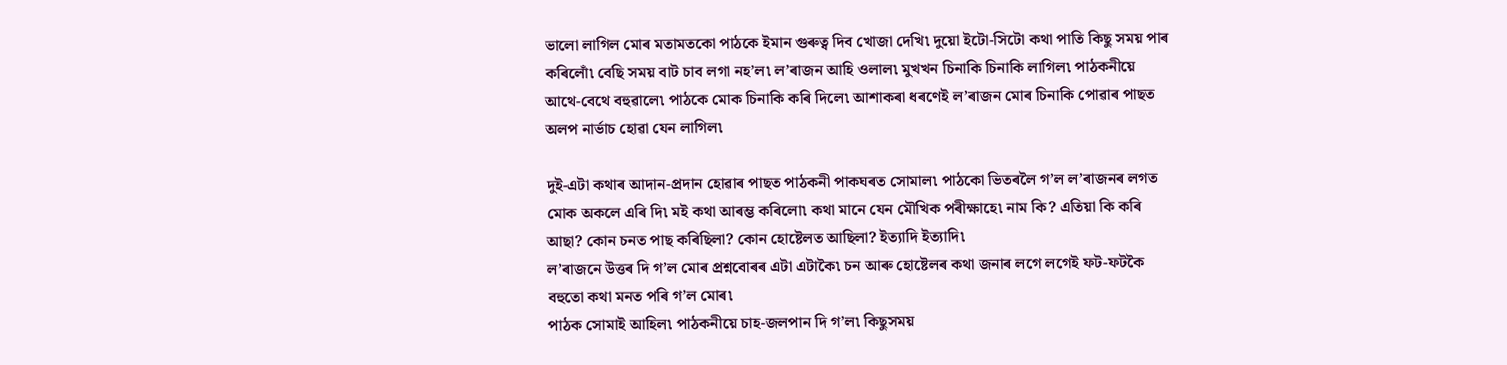ভালো লাগিল মোৰ মতামতকো পাঠকে ইমান গুৰুত্ব দিব খোজা দেখি৷ দুয়ো ইটো-সিটো কথা পাতি কিছু সময় পাৰ কৰিলোঁ৷ বেছি সময় বাট চাব লগা নহ’ল৷ ল’ৰাজন আহি ওলাল৷ মুখখন চিনাকি চিনাকি লাগিল৷ পাঠকনীয়ে আথে-বেথে বহুৱালে৷ পাঠকে মোক চিনাকি কৰি দিলে৷ আশাকৰা ধৰণেই ল’ৰাজন মোৰ চিনাকি পোৱাৰ পাছত অলপ নাৰ্ভাচ হোৱা যেন লাগিল৷

দুই-এটা কথাৰ আদান-প্ৰদান হোৱাৰ পাছত পাঠকনী পাকঘৰত সোমাল৷ পাঠকো ভিতৰলৈ গ’ল ল’ৰাজনৰ লগত মোক অকলে এৰি দি৷ মই কথা আৰম্ভ কৰিলো৷ কথা মানে যেন মৌখিক পৰীক্ষাহে৷ নাম কি? এতিয়া কি কৰি আছা? কোন চনত পাছ কৰিছিলা? কোন হোষ্টেলত আছিলা? ইত্যাদি ইত্যাদি৷
ল’ৰাজনে উত্তৰ দি গ’ল মোৰ প্ৰশ্নবোৰৰ এটা এটাকৈ৷ চন আৰু হোষ্টেলৰ কথা জনাৰ লগে লগেই ফট-ফটকৈ বহুতো কথা মনত পৰি গ’ল মোৰ৷
পাঠক সোমাই আহিল৷ পাঠকনীয়ে চাহ-জলপান দি গ’ল৷ কিছুসময়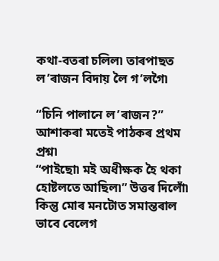কথা-বতৰা চলিল৷ তাৰপাছত ল’ৰাজন বিদায় লৈ গ’লগৈ৷

“চিনি পালানে ল’ৰাজন?” আশাকৰা মতেই পাঠকৰ প্ৰথম প্ৰশ্ন৷
“পাইছো৷ মই অধীক্ষক হৈ থকা হোষ্টলতে আছিল৷” উত্তৰ দিলোঁ৷ কিন্তু মোৰ মনটোত সমান্তৰাল ভাবে বেলেগ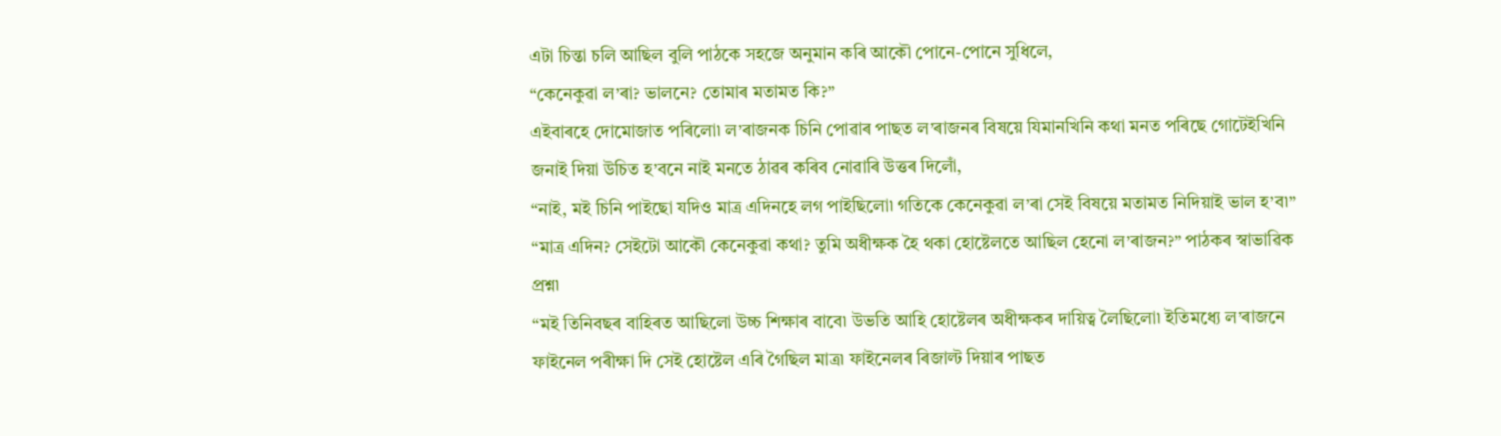এটা চিন্তা চলি আছিল বুলি পাঠকে সহজে অনুমান কৰি আকৌ পোনে-পোনে সুধিলে,
“কেনেকুৱা ল’ৰা? ভালনে? তোমাৰ মতামত কি?”
এইবাৰহে দোমোজাত পৰিলো৷ ল’ৰাজনক চিনি পোৱাৰ পাছত ল’ৰাজনৰ বিষয়ে যিমানখিনি কথা মনত পৰিছে গোটেইখিনি জনাই দিয়া উচিত হ’বনে নাই মনতে ঠাৱৰ কৰিব নোৱাৰি উত্তৰ দিলোঁ,
“নাই, মই চিনি পাইছো যদিও মাত্ৰ এদিনহে লগ পাইছিলো৷ গতিকে কেনেকুৱা ল’ৰা সেই বিষয়ে মতামত নিদিয়াই ভাল হ’ব৷”
“মাত্ৰ এদিন? সেইটো আকৌ কেনেকুৱা কথা? তুমি অধীক্ষক হৈ থকা হোষ্টেলতে আছিল হেনো ল’ৰাজন?” পাঠকৰ স্বাভাৱিক প্ৰশ্ন৷
“মই তিনিবছৰ বাহিৰত আছিলো উচ্চ শিক্ষাৰ বাবে৷ উভতি আহি হোষ্টেলৰ অধীক্ষকৰ দায়িত্ব লৈছিলো৷ ইতিমধ্যে ল’ৰাজনে ফাইনেল পৰীক্ষা দি সেই হোষ্টেল এৰি গৈছিল মাত্ৰ৷ ফাইনেলৰ ৰিজাল্ট দিয়াৰ পাছত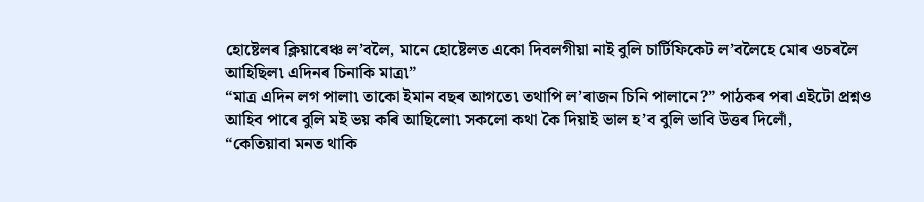হোষ্টেলৰ ক্লিয়াৰেঞ্চ ল’বলৈ, মানে হোষ্টেলত একো দিবলগীয়া নাই বুলি চাৰ্টিফিকেট ল’বলৈহে মোৰ ওচৰলৈ আহিছিল৷ এদিনৰ চিনাকি মাত্ৰ৷”
“মাত্ৰ এদিন লগ পালা৷ তাকো ইমান বছৰ আগতে৷ তথাপি ল’ৰাজন চিনি পালানে?” পাঠকৰ পৰা এইটো প্ৰশ্নও আহিব পাৰে বুলি মই ভয় কৰি আছিলো৷ সকলো কথা কৈ দিয়াই ভাল হ’ব বুলি ভাবি উত্তৰ দিলোঁ,
“কেতিয়াবা মনত থাকি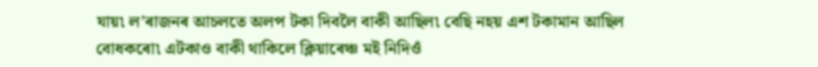যায়৷ ল’ৰাজনৰ আচলতে অলপ টকা দিবলৈ বাকী আছিল৷ বেছি নহয় এশ টকামান আছিল বোধকৰো৷ এটকাও বাকী থাকিলে ক্লিয়াৰেঞ্চ মই নিদিওঁ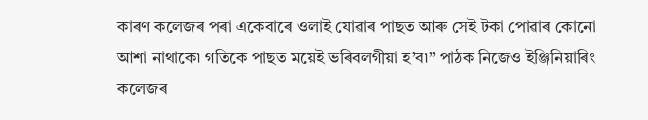কাৰণ কলেজৰ পৰা একেবাৰে ওলাই যোৱাৰ পাছত আৰু সেই টকা পোৱাৰ কোনো আশা নাথাকে৷ গতিকে পাছত ময়েই ভৰিবলগীয়া হ’ব৷” পাঠক নিজেও ইঞ্জিনিয়াৰিং কলেজৰ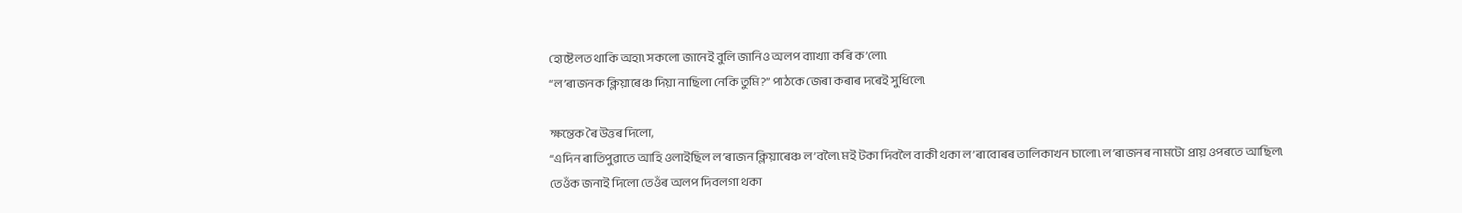হোষ্টেলত থাকি অহা৷ সকলো জানেই বুলি জানিও অলপ ব্যাখ্যা কৰি ক’লো৷
“ল’ৰাজনক ক্লিয়াৰেঞ্চ দিয়া নাছিলা নেকি তুমি?” পাঠকে জেৰা কৰাৰ দৰেই সুধিলে৷

ক্ষন্তেক ৰৈ উত্তৰ দিলো,
“এদিন ৰাতিপুৱাতে আহি ওলাইছিল ল’ৰাজন ক্লিয়াৰেঞ্চ ল’বলৈ৷ মই টকা দিবলৈ বাকী থকা ল’ৰাবোৰৰ তালিকাখন চালো৷ ল’ৰাজনৰ নামটো প্ৰায় ওপৰতে আছিল৷ তেওঁক জনাই দিলো তেওঁৰ অলপ দিবলগা থকা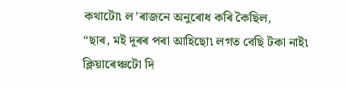কথাটো৷ ল’ৰাজনে অনুৰোধ কৰি কৈছিল,
“ছাৰ, মই দূৰৰ পৰা আহিছো৷ লগত বেছি টকা নাই৷ ক্লিয়াৰেঞ্চটো দি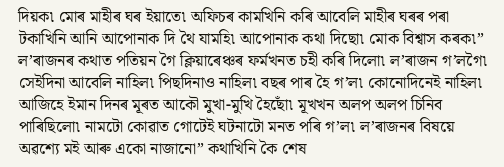দিয়ক৷ মোৰ মাহীৰ ঘৰ ইয়াতে৷ অফিচৰ কামখিনি কৰি আবেলি মাহীৰ ঘৰৰ পৰা টকাখিনি আনি আপোনাক দি থৈ যামহি৷ আপোনাক কথা দিছো৷ মোক বিশ্বাস কৰক৷”
ল’ৰাজনৰ কথাত পতিয়ন গৈ ক্লিয়াৰেঞ্চৰ ফৰ্মখনত চহী কৰি দিলো৷ ল’ৰাজন গ’লগৈ৷ সেইদিনা আবেলি নাহিল৷ পিছদিনাও নাহিল৷ বছৰ পাৰ হৈ গ’ল৷ কোনোদিনেই নাহিল৷ আজিহে ইমান দিনৰ মূৰত আকৌ মুখা-মুখি হৈছোঁ৷ মূখখন অলপ অলপ চিনিব পাৰিছিলো৷ নামটো কোৱাত গোটেই ঘটনাটো মনত পৰি গ’ল৷ ল’ৰাজনৰ বিষয়ে অৱশ্যে মই আৰু একো নাজানো” কথাখিনি কৈ শেষ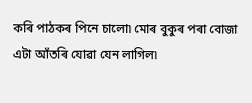কৰি পাঠকৰ পিনে চালো৷ মোৰ বুকুৰ পৰা বোজা এটা আঁতৰি যোৱা যেন লাগিল৷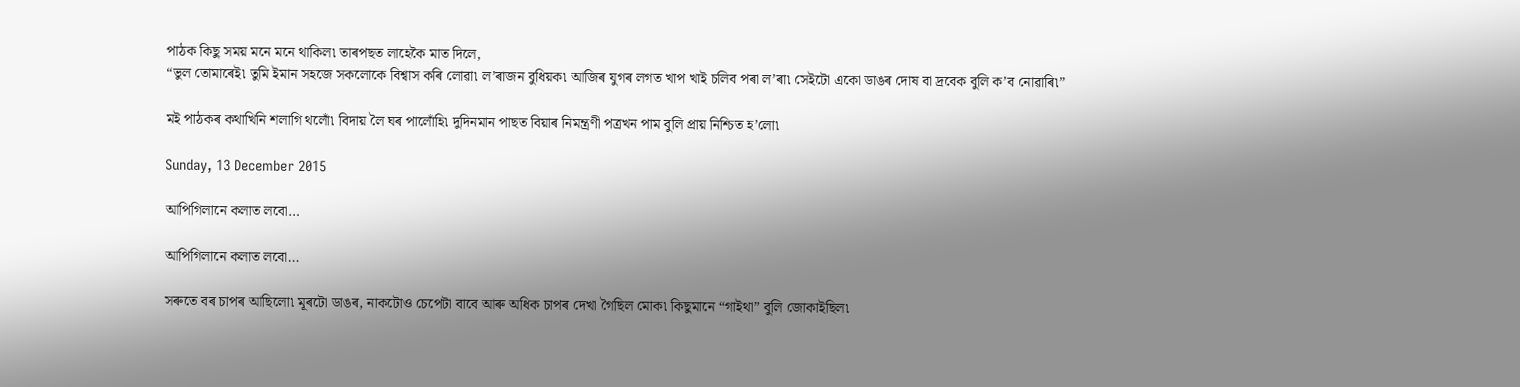পাঠক কিছু সময় মনে মনে থাকিল৷ তাৰপছত লাহেকৈ মাত দিলে,
“ভুল তোমাৰেই৷ তুমি ইমান সহজে সকলোকে বিশ্বাস কৰি লোৱা৷ ল’ৰাজন বুধিয়ক৷ আজিৰ যুগৰ লগত খাপ খাই চলিব পৰা ল’ৰা৷ সেইটো একো ডাঙৰ দোষ বা দ্ৰবেক বুলি ক’ব নোৱাৰি৷”

মই পাঠকৰ কথাখিনি শলাগি থলোঁ৷ বিদায় লৈ ঘৰ পালোঁহি৷ দুদিনমান পাছত বিয়াৰ নিমন্ত্ৰণী পত্ৰখন পাম বুলি প্ৰায় নিশ্চিত হ’লো৷

Sunday, 13 December 2015

আপিগিলানে কলাত লবো…

আপিগিলানে কলাত লবো…

সৰুতে বৰ চাপৰ আছিলো৷ মূৰটো ডাঙৰ, নাকটোও চেপেটা বাবে আৰু অধিক চাপৰ দেখা গৈছিল মোক৷ কিছুমানে “গাইথা” বুলি জোকাইছিল৷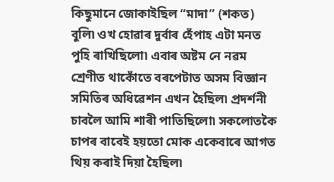কিছুমানে জোকাইছিল “মাদা” (শকত) বুলি৷ ওখ হোৱাৰ দুৰ্বাৰ হেঁপাহ এটা মনত পুহি ৰাখিছিলো৷ এবাৰ অষ্টম নে নৱম শ্ৰেণীত থাকোঁতে বৰপেটাত অসম বিজ্ঞান সমিতিৰ অধিৱেশন এখন হৈছিল৷ প্ৰদৰ্শনী চাবলৈ আমি শাৰী পাতিছিলো৷ সকলোতকৈ চাপৰ বাবেই হয়তো মোক একেবাৰে আগত থিয় কৰাই দিয়া হৈছিল৷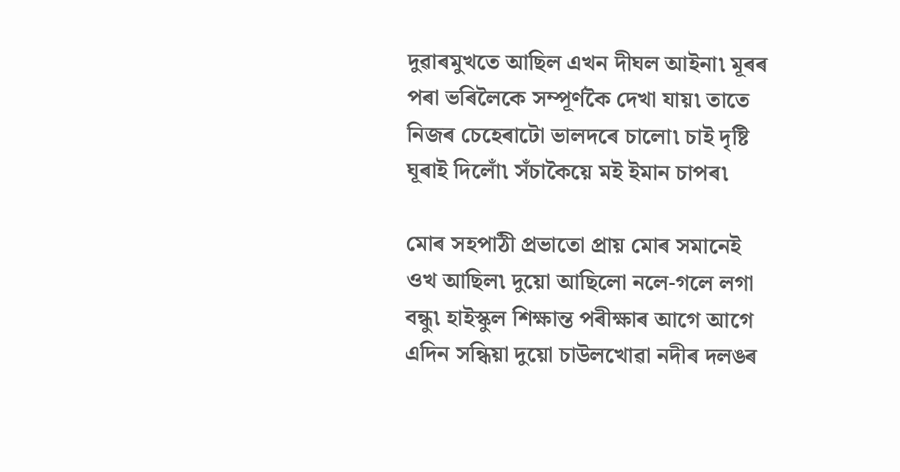দুৱাৰমুখতে আছিল এখন দীঘল আইনা৷ মূৰৰ পৰা ভৰিলৈকে সম্পূৰ্ণকৈ দেখা যায়৷ তাতে নিজৰ চেহেৰাটো ভালদৰে চালো৷ চাই দৃষ্টি ঘূৰাই দিলোঁ৷ সঁচাকৈয়ে মই ইমান চাপৰ৷

মোৰ সহপাঠী প্ৰভাতো প্ৰায় মোৰ সমানেই ওখ আছিল৷ দুয়ো আছিলো নলে-গলে লগা বন্ধু৷ হাইস্কুল শিক্ষান্ত পৰীক্ষাৰ আগে আগে এদিন সন্ধিয়া দুয়ো চাউলখোৱা নদীৰ দলঙৰ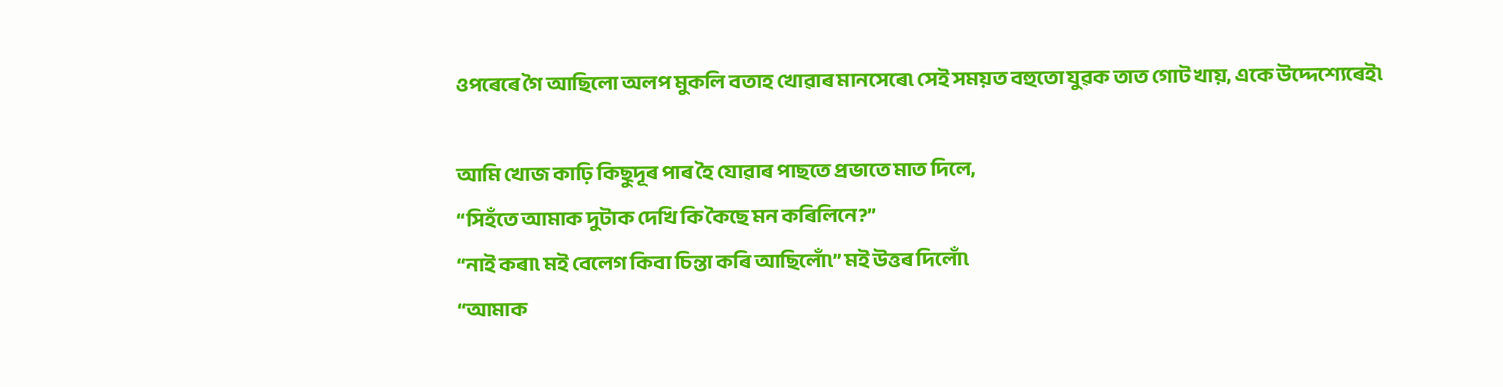ওপৰেৰে গৈ আছিলো অলপ মুকলি বতাহ খোৱাৰ মানসেৰে৷ সেই সময়ত বহুতো যুৱক তাত গোট খায়, একে উদ্দেশ্যেৰেই৷

আমি খোজ কাঢ়ি কিছুদূৰ পাৰ হৈ যোৱাৰ পাছতে প্ৰভাতে মাত দিলে,
“সিহঁতে আমাক দুটাক দেখি কি কৈছে মন কৰিলিনে?”
“নাই কৰা৷ মই বেলেগ কিবা চিন্তা কৰি আছিলোঁ৷” মই উত্তৰ দিলোঁ৷
“আমাক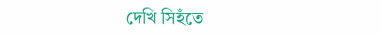দেখি সিহঁতে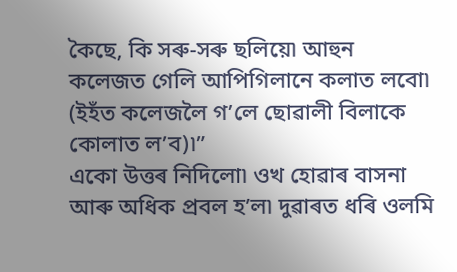কৈছে, কি সৰু-সৰু ছলিয়ে৷ আহুন কলেজত গেলি আপিগিলানে কলাত লবো৷ (ইহঁত কলেজলৈ গ’লে ছোৱালী বিলাকে কোলাত ল’ব)৷”
একো উত্তৰ নিদিলো৷ ওখ হোৱাৰ বাসনা আৰু অধিক প্ৰবল হ’ল৷ দুৱাৰত ধৰি ওলমি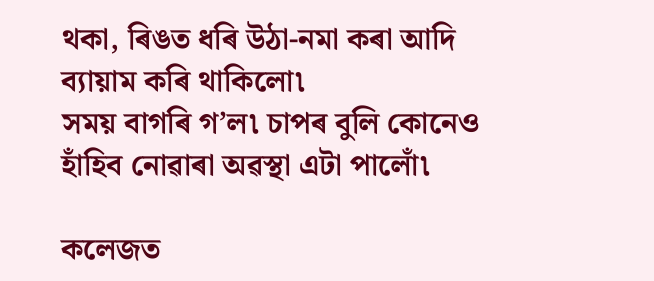থকা, ৰিঙত ধৰি উঠা-নমা কৰা আদি ব্যায়াম কৰি থাকিলো৷
সময় বাগৰি গ’ল৷ চাপৰ বুলি কোনেও হাঁহিব নোৱাৰা অৱস্থা এটা পালোঁ৷

কলেজত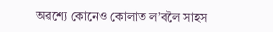অৱশ্যে কোনেও কোলাত ল’বলৈ সাহস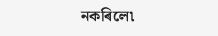নকৰিলে৷